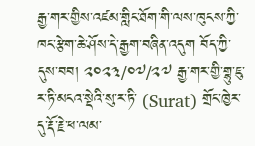རྒྱ་གར་གྱིས་འཛམ་གླིང་ཐོག་གི་ལས་ཁུངས་ཀྱི་ཁང་རྩེག་ཆེ་ཤོས་དེ་རྒྱག་བཞིན་འདུག བོད་ཀྱི་དུས་བབ། ༢༠༢༣/༠༧/༢༧ རྒྱ་གར་གྱི་གྷུ་ཇུ་ར་ཏི་མངའ་སྡེའི་སུ་ར་ཏི་ (Surat) གྲོང་ཁྱེར་དུ་རྡོ་རྗེ་ཕ་ལམ་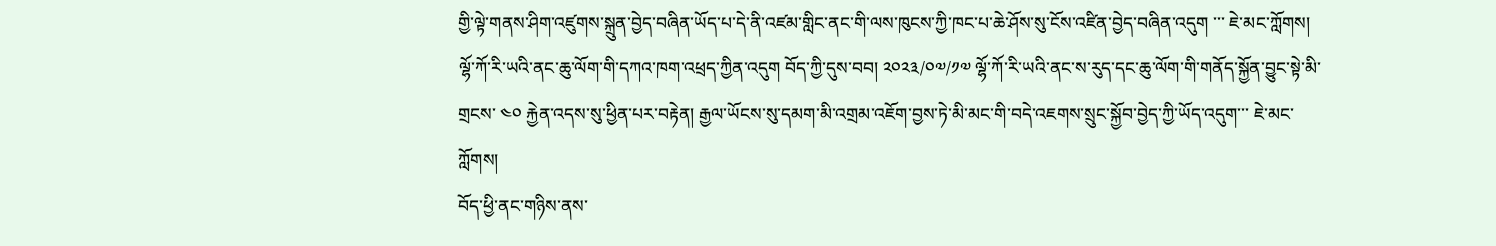གྱི་ལྟེ་གནས་ཤིག་འཛུགས་སྐྲུན་བྱེད་བཞིན་ཡོད་པ་དེ་ནི་འཛམ་གླིང་ནང་གི་ལས་ཁུངས་ཀྱི་ཁང་པ་ཆེ་ཤོས་སུ་ངོས་འཛིན་བྱེད་བཞིན་འདུག ་་་ ཇེ་མང་ཀློགས།
ལྷོ་ཀོ་རི་ཡའི་ནང་ཆུ་ལོག་གི་དཀའ་ཁག་འཕྲད་ཀྱིན་འདུག བོད་ཀྱི་དུས་བབ། ༢༠༢༣/༠༧/༡༧ ལྷོ་ཀོ་རི་ཡའི་ནང་ས་རུད་དང་ཆུ་ལོག་གི་གནོད་སྐྱོན་བྱུང་སྟེ་མི་གྲངས་ ༤༠ རྐྱེན་འདས་སུ་ཕྱིན་པར་བརྟེན། རྒྱལ་ཡོངས་སུ་དམག་མི་འགྲམ་འཇོག་བྱས་ཏེ་མི་མང་གི་བདེ་འཇགས་སྲུང་སྐྱོབ་བྱེད་ཀྱི་ཡོད་འདུག་་་ ཇེ་མང་ཀློགས།
བོད་ཕྱི་ནང་གཉིས་ནས་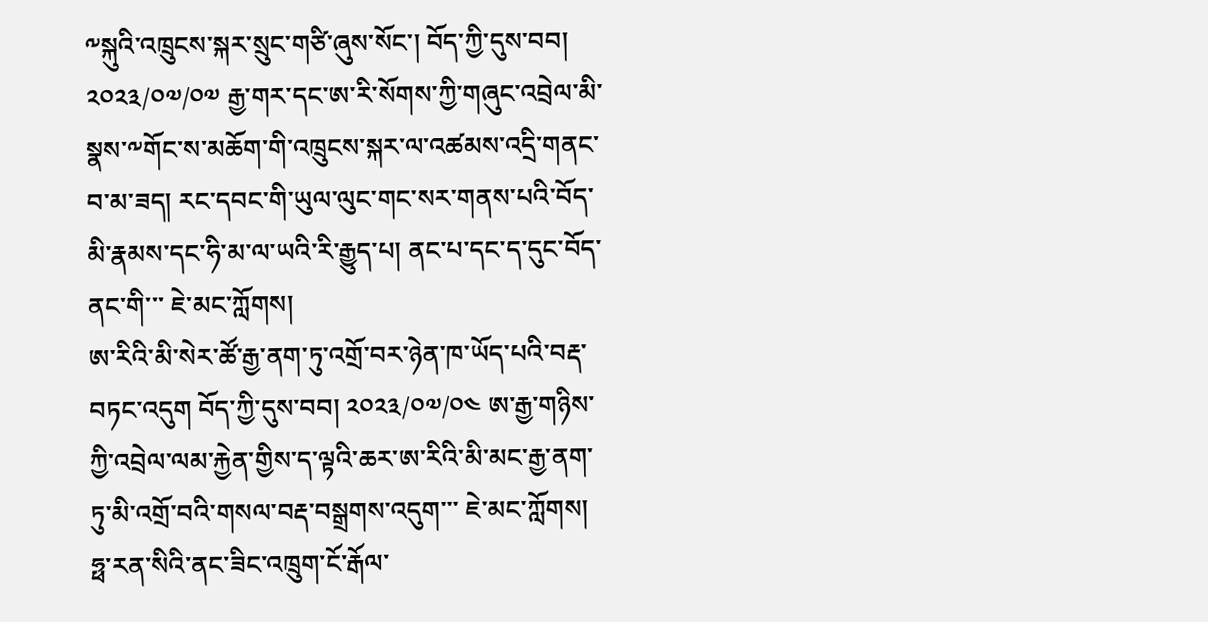༸སྐུའི་འཁྲུངས་སྐར་སྲུང་གཙི་ཞུས་སོང་། བོད་ཀྱི་དུས་བབ། ༢༠༢༣/༠༧/༠༧ རྒྱ་གར་དང་ཨ་རི་སོགས་ཀྱི་གཞུང་འབྲེལ་མི་སྣས་༸གོང་ས་མཆོག་གི་འཁྲུངས་སྐར་ལ་འཚམས་འདྲི་གནང་བ་མ་ཟད། རང་དབང་གི་ཡུལ་ལུང་གང་སར་གནས་པའི་བོད་མི་རྣམས་དང་ཧི་མ་ལ་ཡའི་རི་རྒྱུད་པ། ནང་པ་དང་ད་དུང་བོད་ནང་གི་་་ ཇེ་མང་ཀློགས།
ཨ་རིའི་མི་སེར་ཚོ་རྒྱ་ནག་ཏུ་འགྲོ་བར་ཉེན་ཁ་ཡོད་པའི་བརྡ་བཏང་འདུག བོད་ཀྱི་དུས་བབ། ༢༠༢༣/༠༧/༠༤ ཨ་རྒྱ་གཉིས་ཀྱི་འབྲེལ་ལམ་རྐྱེན་གྱིས་ད་ལྟའི་ཆར་ཨ་རིའི་མི་མང་རྒྱ་ནག་ཏུ་མི་འགྲོ་བའི་གསལ་བརྡ་བསྒྲགས་འདུག་་་ ཇེ་མང་ཀློགས།
ཧྥ་རན་སིའི་ནང་ཟིང་འཁྲུག་ངོ་རྒོལ་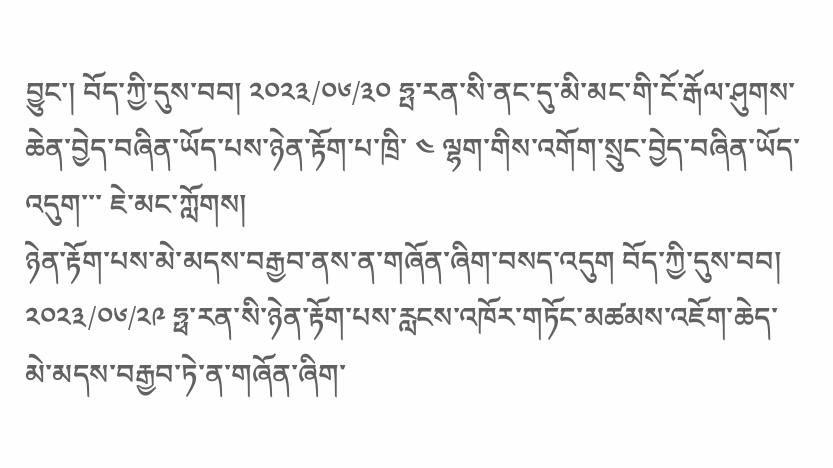བྱུང་། བོད་ཀྱི་དུས་བབ། ༢༠༢༣/༠༦/༣༠ ཧྤ་རན་སི་ནང་དུ་མི་མང་གི་ངོ་རྒོལ་ཤུགས་ཆེན་བྱེད་བཞིན་ཡོད་པས་ཉེན་རྟོག་པ་ཁྲི་ ༤ ལྷག་གིས་འགོག་སྲུང་བྱེད་བཞིན་ཡོད་འདུག་་་ ཇེ་མང་ཀློགས།
ཉེན་རྟོག་པས་མེ་མདས་བརྒྱབ་ནས་ན་གཞོན་ཞིག་བསད་འདུག བོད་ཀྱི་དུས་བབ། ༢༠༢༣/༠༦/༢༩ ཧྥ་རན་སི་ཉེན་རྟོག་པས་རླངས་འཁོར་གཏོང་མཚམས་འཇོག་ཆེད་མེ་མདས་བརྒྱབ་ཏེ་ན་གཞོན་ཞིག་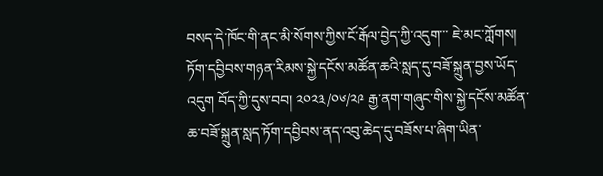བསད་དེ་ཁོང་གི་ནང་མི་སོགས་ཀྱིས་ངོ་རྒོལ་བྱེད་ཀྱི་འདུག་་་ ཇེ་མང་ཀློགས།
ཏོག་དབྱིབས་གཉན་རིམས་སྐྱེ་དངོས་མཚོན་ཆའི་སླད་དུ་བཟོ་སྐྲུན་བྱས་ཡོད་འདུག བོད་ཀྱི་དུས་བབ། ༢༠༢༣/༠༦/༢༩ རྒྱ་ནག་གཞུང་གིས་སྐྱེ་དངོས་མཚོན་ཆ་བཟོ་སྐྲུན་སླད་ཏོག་དབྱིབས་ནད་འབུ་ཆེད་དུ་བཟོས་པ་ཞིག་ཡིན་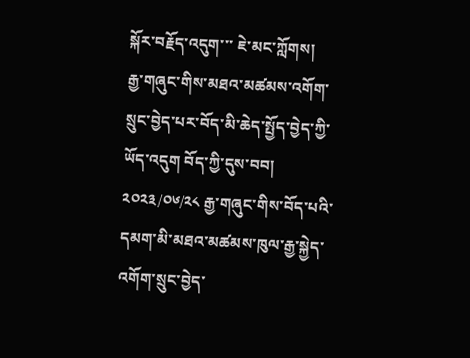སྐོར་བརྗོད་འདུག་་་ ཇེ་མང་ཀློགས།
རྒྱ་གཞུང་གིས་མཐའ་མཚམས་འགོག་སྲུང་བྱེད་པར་བོད་མི་ཆེད་སྤྱོད་བྱེད་ཀྱི་ཡོད་འདུག བོད་ཀྱི་དུས་བབ། ༢༠༢༣/༠༦/༢༨ རྒྱ་གཞུང་གིས་བོད་པའི་དམག་མི་མཐའ་མཚམས་ཁུལ་རྒྱ་སྐྱེད་འགོག་སྲུང་བྱེད་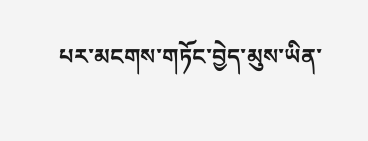པར་མངགས་གཏོང་བྱེད་མུས་ཡིན་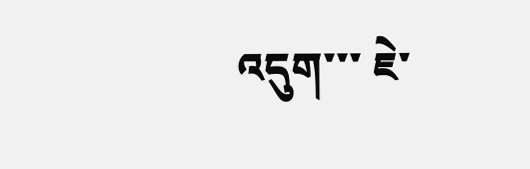འདུག་་་ ཇེ་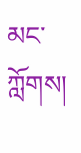མང་ཀློགས།